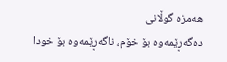هەمزە گوڵانی
دەگەڕێمەوە بۆ خۆم، ناگەڕێمەوە بۆ خودا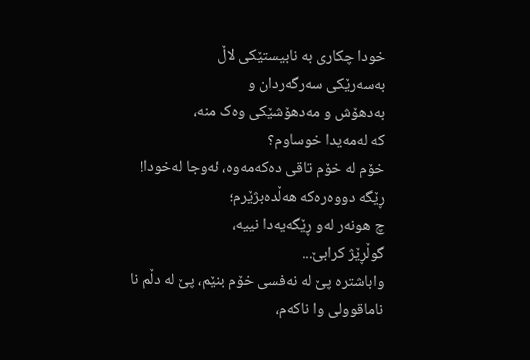خودا چکاری بە نابیستێکی لاڵ
بەسەرێکی سەرگەردان و
بەدهۆش و مەدهۆشێکی وەک منە،
کە لەمەیدا خوساوم؟
خۆم لە خۆم تاقی دەکەمەوە، ئەوجا لەخودا!
ڕێگە دووەرەکە هەڵدەبژێرم؛
چ هونەر لەو ڕێگەیەدا نییە،
گوڵڕێژ کرابێ...
واباشترە پێ لە نەفسی خۆم بنێم، پێ لە دڵم نا
ناماقوولی وا ناکەم،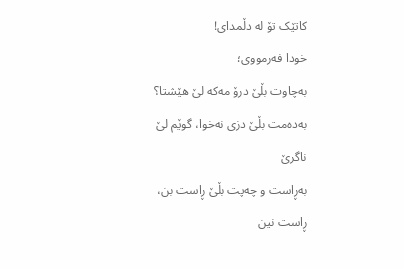کاتێک تۆ لە دڵمدای!
خودا فەرمووی؛
بەچاوت بڵێ درۆ مەکە لێ هێشتا؟
بەدەمت بڵێ دزی نەخوا، گوێم لێ ناگرێ
بەڕاست و چەپت بڵێ ڕاست بن،
ڕاست نین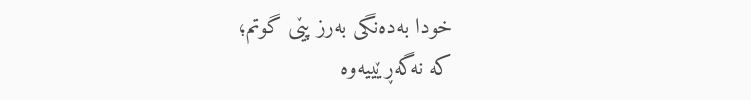خودا بەدەنگی بەرز پێی گوتم؛
کە نەگەڕێییەوە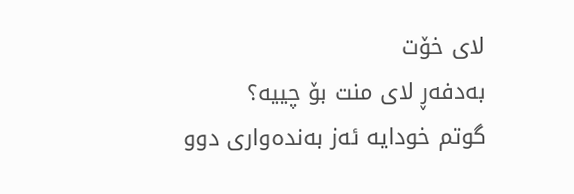لای خۆت
بەدفەڕ لای منت بۆ چییە؟
گوتم خودایە ئەز بەندەواری دوو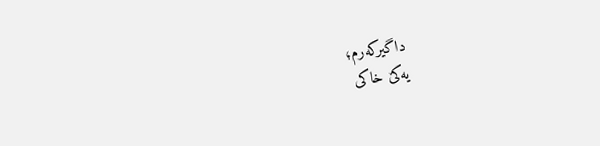داگیرکەرم؛
یەکێ خاکی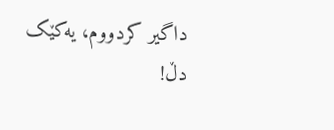داگیر کردووم، یەکێک دڵ!